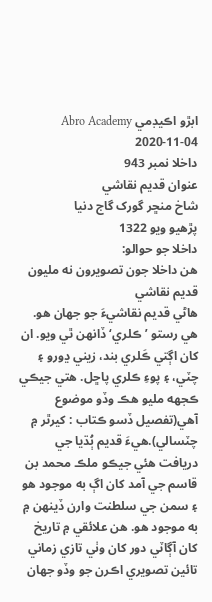ابڙو اڪيڊمي Abro Academy
2020-11-04
داخلا نمبر 943
عنوان قديم نقاشي
شاخ منڇر گورک گاج دنيا
پڙهيو ويو 1322
داخلا جو حوالو:
هن داخلا جون تصويرون نه مليون
قديم نقاشي
هاڻي قديم نقاشيءَ جو جهان هو. هي رستو ’ڪلري‘ ڏانهن ٿي ويو. ان کان اڳتي ڪَلري بند، زيني ڍورو ۽ چٽي، ۽ پوءِ ڪلري پاڇل. هتي جيڪي ڪجهه مليو هڪ وڏو موضوع آهي(تفصيل ڏسو ڪتاب : کيرٿر ۾ چٽسالي).هيءَ قديم ٻُڌيا جي دريافت هئي جيڪو ملڪ محمد بن قاسم جي آمد کان اڳ به موجود هو ۽ سمن جي سلطنت وارن ڏينهن ۾ به موجود هو. هن علائقي ۾ تاريخ کان آڳاٽي دور کان وٺي تازي زماني تائين تصويري اڪرن جو وڏو جهان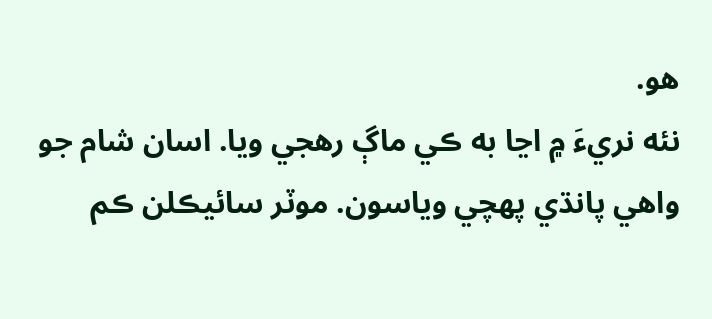هو.
نئه نريءَ ۾ اڃا به ڪي ماڳ رهجي ويا. اسان شام جو واهي پانڌي پهچي وياسون. موٽر سائيڪلن ڪم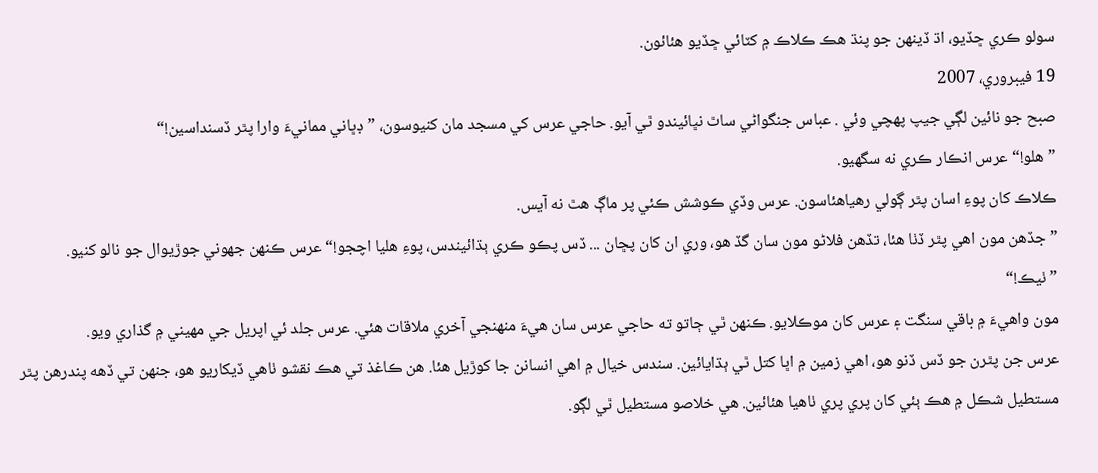سولو ڪري ڇڏيو، اڌ ڏينهن جو پنڌ هڪ ڪلاڪ ۾ کٽائي ڇڏيو هئائون.
19 فيبروري، 2007
صبح جو نائين لڳي جيپ پهچي وئي . عباس جنگواڻي ساٿ نڀائيندو ٿي آيو. حاجي عرس کي مسجد مان کنيوسون، ”ڊڀاني ممانيءَ وارا پٿر ڏسنداسين!“
”هلو!“ عرس انڪار ڪري نه سگهيو.
ڪلاڪ کان پوءِ اسان پٿر ڳولي رهياهئاسون. عرس وڏي ڪوشش ڪئي پر ماڳ هٿ نه آيس.
”جڏهن مون اهي پٿر ڏٺا هئا، تڏهن فلاڻو مون سان گڏ هو، وري ان کان پڇان ... ڏس پڪو ڪري ٻڌائيندس، پوءِ هليا اچجو!“ عرس ڪنهن جهوني جوڙيوال جو نالو کنيو.
”ٺيڪ!“
مون واهيءَ ۾ باقي سنگت ۽ عرس کان موڪلايو. ڪنهن ٿي ڄاتو ته حاجي عرس سان هيءَ منهنجي آخري ملاقات هئي. عرس جلد ئي اپريل جي مهيني ۾ گذاري ويو.
عرس جن پٿرن جو ڏس ڏنو هو، اهي زمين ۾ اڀا کتل ٿي ٻڌايائين. سندس خيال ۾ اهي انسانن جا کوڙيل هئا. هن ڪاغذ تي هڪ نقشو ٺاهي ڏيکاريو هو، جنهن تي ڏهه پندرهن پٿر مستطيل شڪل ۾ هڪ ٻئي کان پري پري ٺاهيا هئائين. هي خلاصو مستطيل ٿي لڳو.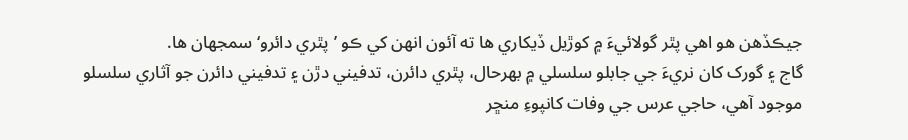جيڪڏهن هو اهي پٿر گولائيءَ ۾ کوڙيل ڏيکاري ها ته آئون انهن کي ڪو ’پٿري دائرو‘ سمجهان ها.
گاج ۽ گورک کان نريءَ جي جابلو سلسلي ۾ بهرحال، پٿري دائرن، تدفيني دڙن ۽ تدفيني دائرن جو آثاري سلسلو موجود آهي، حاجي عرس جي وفات کانپوءِ منڇر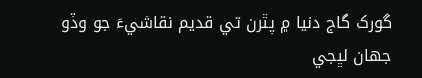گورک گاج دنيا ۾ پٿرن تي قديم نقاشيءَ جو وڏو جهان لڀجي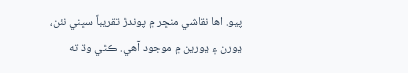پيو. اها نقاشي منڇر ۾ پوندڙ تقريباً سڀني نئن، ڍورن ۽ ڍورين ۾ موجود آهي. ڪٿي وڌ ته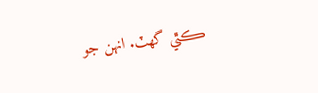ڪٿي گهٽ. انهن جو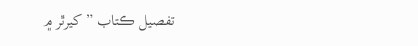تفصيل ڪتاب ” کيرٿر ۾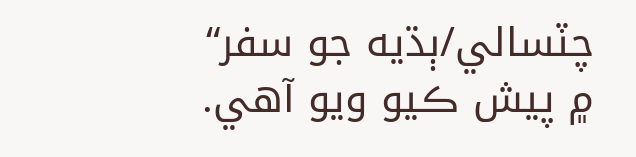چٽسالي/ٻڌيه جو سفر“ ۾ پيش ڪيو ويو آهي.